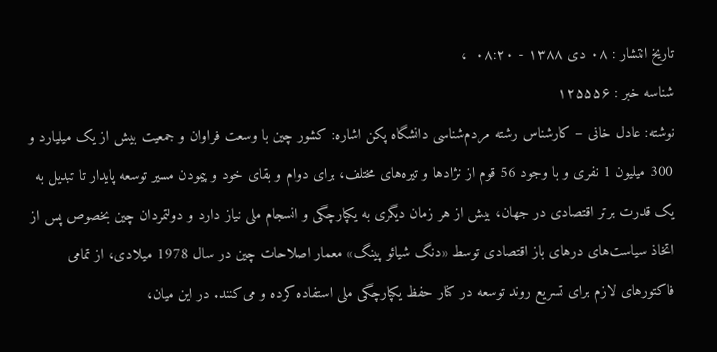تاریخ انتشار : ۰۸ دی ۱۳۸۸ - ۰۸:۲۰  ،
شناسه خبر : ۱۲۵۵۵۶
نوشته: عادل خانی – کارشناس رشته مردم‌شناسی دانشگاه پکن اشاره: کشور چین با وسعت فراوان و جمعیت بیش از یک میلیارد و 300 میلیون 1 نفری و با وجود 56 قوم از نژادها و تیره‌های مختلف، برای دوام و بقای خود و پیمودن مسیر توسعه پایدار تا تبدیل به یک قدرت برتر اقتصادی در جهان، بیش از هر زمان دیگری به یکپارچگی و انسجام ملی نیاز دارد و دولتمردان چین بخصوص پس از اتخاذ سیاست‌های درهای باز اقتصادی توسط «دنگ شیائو پینگ» معمار اصلاحات چین در سال 1978 میلادی، از تمامی فاکتورهای لازم برای تسریع روند توسعه در کنار حفظ یکپارچگی ملی استفاده کرده و می‌کنند. در این میان،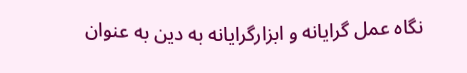نگاه عمل گرایانه و ابزارگرایانه به دین به عنوان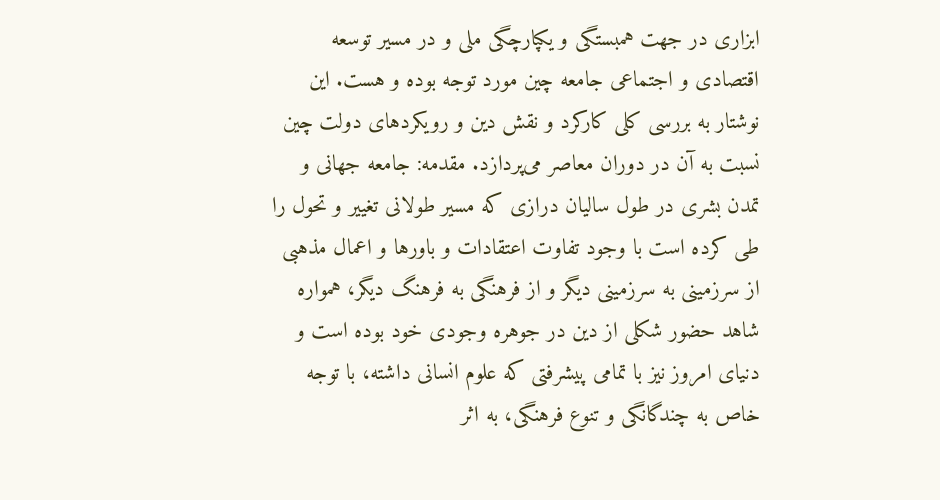ابزاری در جهت همبستگی و یکپارچگی ملی و در مسیر توسعه اقتصادی و اجتماعی جامعه چین مورد توجه بوده و هست. این نوشتار به بررسی کلی کارکرد و نقش دین و رویکردهای دولت چین نسبت به آن در دوران معاصر می‌پردازد. مقدمه: جامعه جهانی و تمدن بشری در طول سالیان درازی که مسیر طولانی تغییر و تحول را طی کرده است با وجود تفاوت اعتقادات و باورها و اعمال مذهبی از سرزمینی به سرزمینی دیگر و از فرهنگی به فرهنگ دیگر، همواره شاهد حضور شکلی از دین در جوهره وجودی خود بوده است و دنیای امروز نیز با تمامی پیشرفتی که علوم انسانی داشته، با توجه خاص به چندگانگی و تنوع فرهنگی، به اثر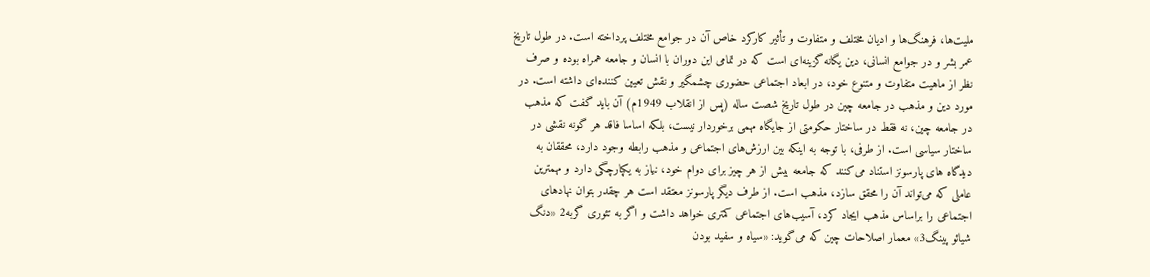ملیت‌ها، فرهنگ‌ها و ادیان مختلف و متفاوت و تأثیر کارکرد خاص آن در جوامع مختلف پرداخته است. در طول تاریخ عمر بشر و در جوامع انسانی، دین یگانه گزینه‌ای است که در تمامی این دوران با انسان و جامعه همراه بوده و صرف نظر از ماهیت متفاوت و متنوع خود، در ابعاد اجتماعی حضوری چشمگیر و نقش تعیین کننده‌ای داشته است. در مورد دین و مذهب در جامعه چین در طول تاریخ شصت ساله (پس از انقلاب 1949م) آن باید گفت که مذهب در جامعه چین، نه فقط در ساختار حکومتی از جایگاه مهمی برخوردار نیست، بلکه اساسا فاقد هر گونه نقشی در ساختار سیاسی است. از طرفی، با توجه به اینکه بین ارزش‌های اجتماعی و مذهب رابطه وجود دارد، محققان به دیدگاه های پارسونز استناد می‌کنند که جامعه بیش از هر چیز برای دوام خود، نیاز به یکپارچگی دارد و مهمترین عاملی که می‌تواند آن را محقق سازد، مذهب است. از طرف دیگر پارسونز معتقد است هر چقدر بتوان نهادهای اجتماعی را براساس مذهب ایجاد کرد، آسیب‌های اجتماعی کمتری خواهد داشت و اگر به تئوری گربه2 «دنگ شیائو پینگ3» معمار اصلاحات چین که می‌گوید: «سیاه و سفید بودن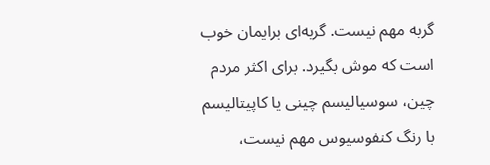گربه مهم نیست. گربه‌ای برایمان خوب است که موش بگیرد. برای اکثر مردم چین، سوسیالیسم چینی یا کاپیتالیسم با رنگ کنفوسیوس مهم نیست،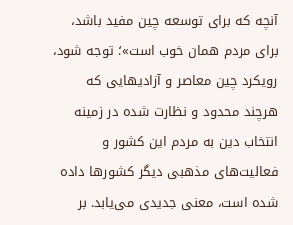آنچه که برای توسعه چین مفید باشد، برای مردم همان خوب است»؛ توجه شود، رویکرد چین معاصر و آزادیهایی که هرچند محدود و نظارت شده در زمینه انتخاب دین به مردم این کشور و فعالیت‌های مذهبی دیگر کشورها داده شده است، معنی جدیدی می‌یابد. بر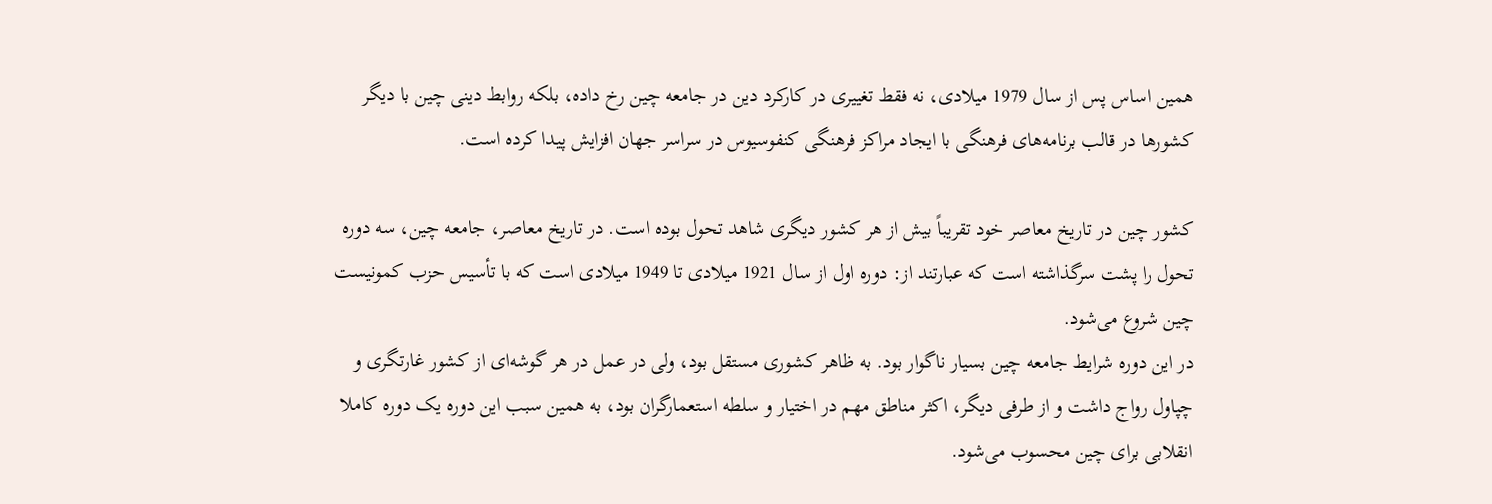همین اساس پس از سال 1979 میلادی، نه فقط تغییری در کارکرد دین در جامعه چین رخ داده، بلکه روابط دینی چین با دیگر کشورها در قالب برنامه‌های فرهنگی با ایجاد مراکز فرهنگی کنفوسیوس در سراسر جهان افزایش پیدا کرده است.

کشور چین در تاریخ معاصر خود تقریباً بیش از هر کشور دیگری شاهد تحول بوده است. در تاریخ معاصر، جامعه چین، سه دوره تحول را پشت سرگذاشته است که عبارتند از: دوره اول از سال 1921 میلادی تا 1949 میلادی است که با تأسیس حزب کمونیست چین شروع می‌شود.
در این دوره شرایط جامعه چین بسیار ناگوار بود. به ظاهر کشوری مستقل بود، ولی در عمل در هر گوشه‌ای از کشور غارتگری و چپاول رواج داشت و از طرفی دیگر، اکثر مناطق مهم در اختیار و سلطه استعمارگران بود، به همین سبب این دوره یک دوره کاملا انقلابی برای چین محسوب می‌شود.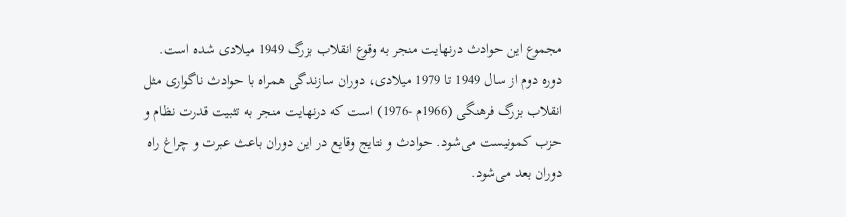مجموع این حوادث درنهایت منجر به وقوع انقلاب بزرگ 1949 میلادی شده است.
دوره دوم از سال 1949 تا 1979 میلادی، دوران سازندگی همراه با حوادث ناگواری مثل انقلاب بزرگ فرهنگی (1966م -1976) است که درنهایت منجر به تثبیت قدرت نظام و حزب کمونیست می‌شود. حوادث و نتایج وقایع در این دوران باعث عبرت و چراغ راه دوران بعد می‌شود.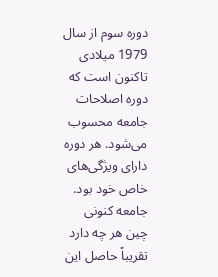دوره سوم از سال 1979 میلادی تاکنون است که دوره اصلاحات جامعه محسوب می‌شود. هر دوره دارای ویژگی‌های خاص خود بود.
جامعه کنونی چین هر چه دارد تقریباً حاصل این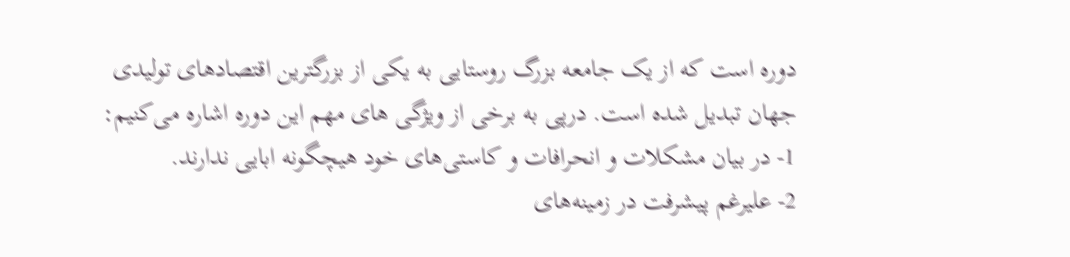دوره است که از یک جامعه بزرگ روستایی به یکی از بزرگترین اقتصادهای تولیدی جهان تبدیل شده است. درپی به برخی از ویژگی های مهم این دوره اشاره می‌کنیم:
1- در بیان مشکلات و انحرافات و کاستی‌های خود هیچگونه ابایی ندارند.
2- علیرغم پیشرفت در زمینه‌های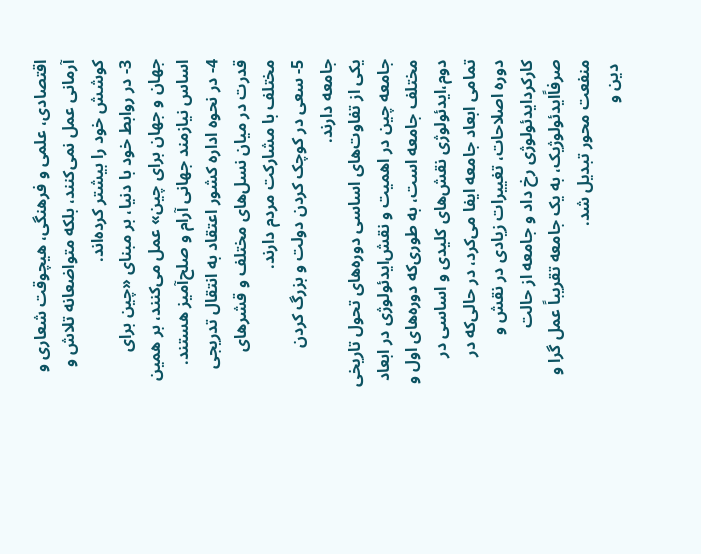اقتصادی، علمی و فرهنگی، هیچوقت شعاری و آرمانی عمل نمی‌کنند، بلکه متواضعانه تلاش و کوشش خود را بیشتر کرده‌اند.
3- در روابط خود با دنیا، بر مبنای «چین برای جهان و جهان برای چین» عمل می‌کنند، بر همین اساس نیازمند جهانی آرام و صلح‌آمیز هستند.
4- در نحوه اداره کشور اعتقاد به انتقال تدریجی قدرت در میان نسل‌های مختلف و قشرهای مختلف با مشارکت مردم دارند.
5- سعی در کوچک کردن دولت و بزرگ کردن جامعه دارند.
یکی از تفاوت‌های اساسی دوره‌های تحول تاریخی جامعه چین در اهمیت و نقش‌ایدئولوژی در ابعاد مختلف جامعه است، به طوری‌که دوره‌های اول و دوم،‌ایدئولوژی نقش‌های کلیدی و اساسی در تمامی ابعاد جامعه ایفا می‌کرد، در حالی‌که در دوره اصلاحات، تغییرات زیادی در نقش و کارکرد‌ایدئولوژی رخ داد و جامعه از حالت صرفاً‌ایدئولوژیک، به یک جامعه تقریباً عمل گرا و منفعت محور تبدیل شد.
 دین و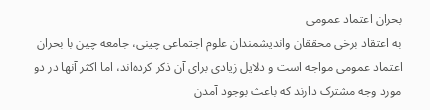بحران اعتماد عمومی
به اعتقاد برخی محققان و‌اندیشمندان علوم اجتماعی چینی، جامعه چین با بحران اعتماد عمومی مواجه است و دلایل زیادی برای آن ذکر کرده‌اند، اما اکثر آنها در دو مورد وجه مشترک دارند که باعث بوجود آمدن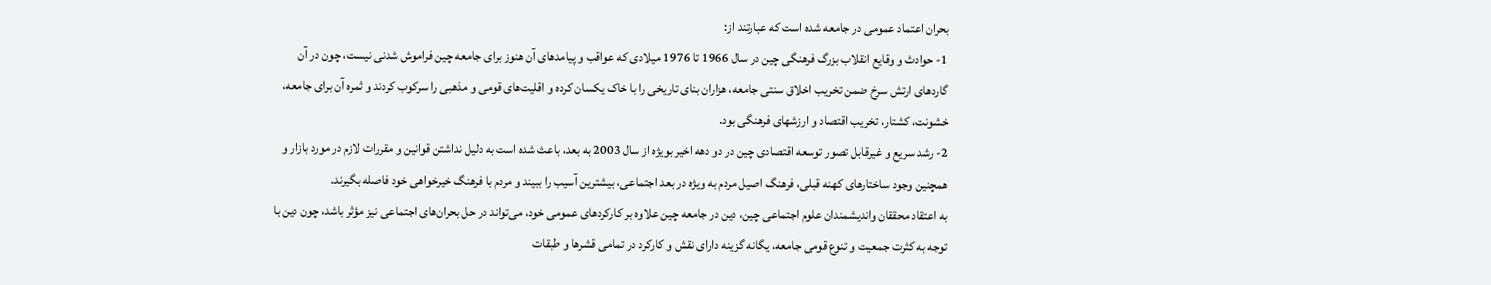بحران اعتماد عمومی در جامعه شده است که عبارتند از:
1- حوادث و وقایع انقلاب بزرگ فرهنگی چین در سال 1966 تا 1976 میلادی که عواقب و پیامدهای آن هنوز برای جامعه چین فراموش شدنی نیست، چون در آن گاردهای ارتش سرخ ضمن تخریب اخلاق سنتی جامعه، هزاران بنای تاریخی را با خاک یکسان کرده و اقلیت‌های قومی و مذهبی را سرکوب کردند و ثمره آن برای جامعه، خشونت، کشتار، تخریب اقتصاد و ارزشهای فرهنگی بود.
2- رشد سریع و غیرقابل تصور توسعه اقتصادی چین در دو دهه اخیر بویژه از سال 2003 به بعد، باعث شده است به دلیل نداشتن قوانین و مقررات لازم در مورد بازار و همچنین وجود ساختارهای کهنه قبلی، فرهنگ اصیل مردم به ویژه در بعد اجتماعی، بیشترین آسیب را ببیند و مردم با فرهنگ خیرخواهی خود فاصله بگیرند.
به اعتقاد محققان و‌اندیشمندان علوم اجتماعی چین، دین در جامعه چین علاوه بر کارکردهای عمومی خود، می‌تواند در حل بحران‌های اجتماعی نیز مؤثر باشد، چون دین با توجه به کثرت جمعیت و تنوع قومی جامعه، یگانه گزینه دارای نقش و کارکرد در تمامی قشرها و طبقات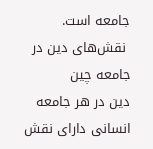جامعه است.
 نقش‌های دین در جامعه چین
دین در هر جامعه انسانی دارای نقش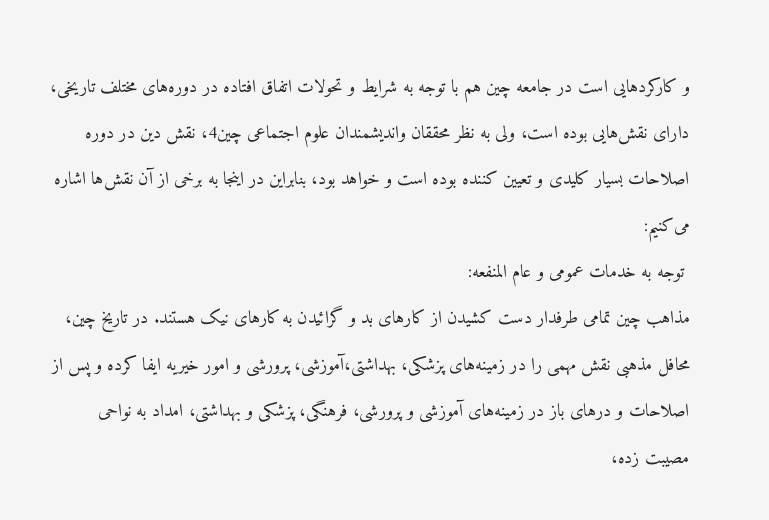و کارکرد‌هایی است در جامعه چین هم با توجه به شرایط و تحولات اتفاق افتاده در دوره‌های مختلف تاریخی، دارای نقش‌هایی بوده است، ولی به نظر محققان و‌اندیشمندان علوم اجتماعی چین4، نقش دین در دوره اصلاحات بسیار کلیدی و تعیین کننده بوده است و خواهد بود، بنابراین در اینجا به برخی از آن نقش‌ها اشاره می‌کنیم:
 توجه به خدمات عمومی و عام المنفعه:
مذاهب چین تمامی طرفدار دست کشیدن از کارهای بد و گرائیدن به کارهای نیک هستند. در تاریخ چین، محافل مذهبی نقش مهمی را در زمینه‌های پزشکی، بهداشتی،آموزشی، پرورشی و امور خیریه ایفا کرده و پس از اصلاحات و درهای باز در زمینه‌های آموزشی و پرورشی، فرهنگی، پزشکی و بهداشتی، امداد به نواحی مصیبت زده،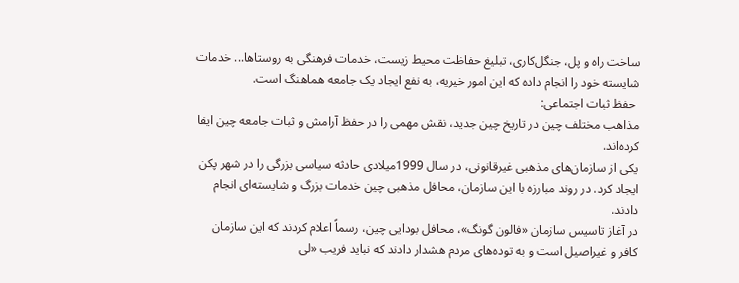ساخت راه و پل، جنگل‌کاری، تبلیغ حفاظت محیط زیست، خدمات فرهنگی به روستاها... خدمات شایسته خود را انجام داده که این امور خیریه، به نفع ایجاد یک جامعه هماهنگ است.
 حفظ ثبات اجتماعی:
مذاهب مختلف چین در تاریخ چین جدید، نقش مهمی را در حفظ آرامش و ثبات جامعه چین ایفا کرده‌اند.
یکی از سازمان‌های مذهبی غیرقانونی، در سال 1999میلادی حادثه سیاسی بزرگی را در شهر پکن ایجاد کرد. در روند مبارزه با این سازمان، محافل مذهبی چین خدمات بزرگ و شایسته‌ای انجام دادند.
در آغاز تاسیس سازمان «فالون گونگ»، محافل بودایی چین، رسماً اعلام کردند که این سازمان کافر و غیراصیل است و به توده‌های مردم هشدار دادند که نباید فریب «لی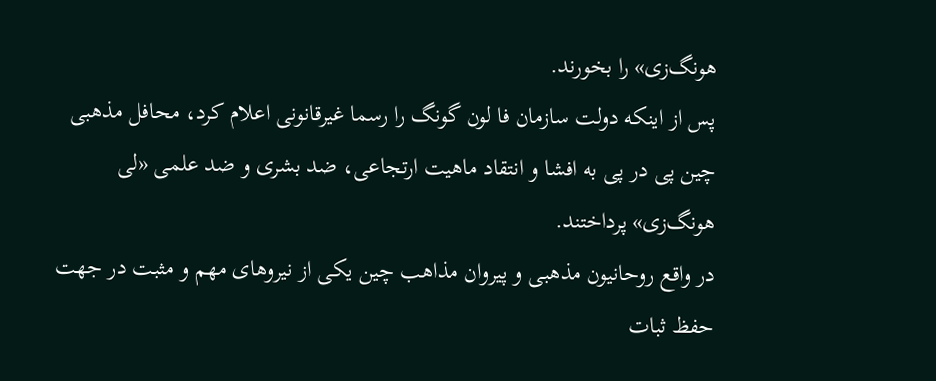هونگ‌زی» را بخورند.
پس از اینکه دولت سازمان فا لون گونگ را رسما غیرقانونی اعلام کرد، محافل مذهبی چین پی در پی به افشا و انتقاد ماهیت ارتجاعی، ضد بشری و ضد علمی «لی هونگ‌زی» پرداختند.
در واقع روحانیون مذهبی و پیروان مذاهب چین یکی از نیروهای مهم و مثبت در جهت حفظ ثبات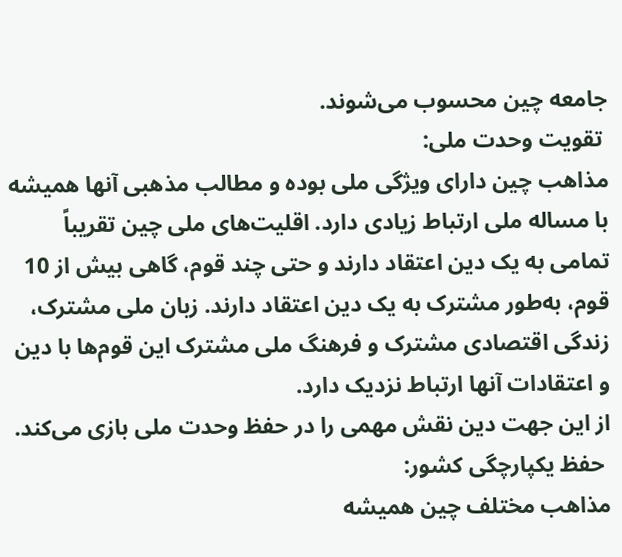جامعه چین محسوب می‌شوند.
 تقویت وحدت ملی:
مذاهب چین دارای ویژگی ملی بوده و مطالب مذهبی آنها همیشه با مساله ملی ارتباط زیادی دارد. اقلیت‌های ملی چین تقریباً تمامی به یک دین اعتقاد دارند و حتی چند قوم، گاهی بیش از 10 قوم، به‌طور مشترک به یک دین اعتقاد دارند. زبان ملی مشترک، زندگی اقتصادی مشترک و فرهنگ ملی مشترک این قوم‌ها با دین و اعتقادات آنها ارتباط نزدیک دارد.
از این جهت دین نقش مهمی را در حفظ وحدت ملی بازی می‌کند.
 حفظ یکپارچگی کشور:
مذاهب مختلف چین همیشه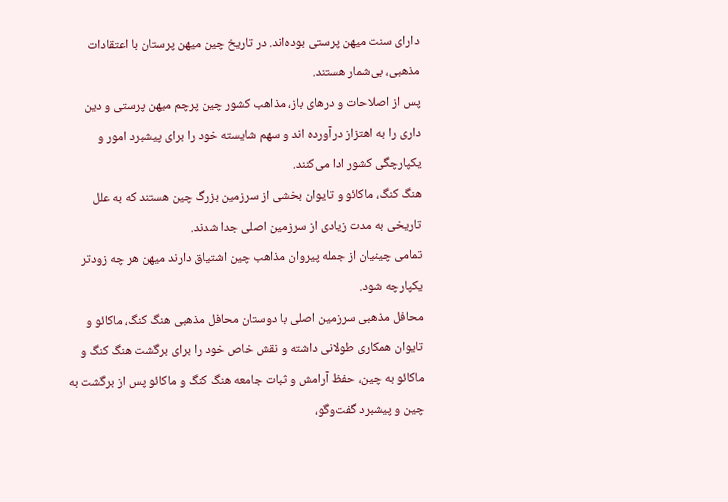دارای سنت میهن پرستی بوده‌اند. در تاریخ چین میهن پرستان با اعتقادات مذهبی، بی‌شمار هستند.
پس از اصلاحات و درهای باز، مذاهب کشور چین پرچم میهن پرستی و دین داری را به اهتزاز درآورده اند و سهم شایسته خود را برای پیشبرد امور و یکپارچگی کشور ادا می‌کنند.
هنگ کنگ، ماکائو و تایوان بخشی از سرزمین بزرگ چین هستند که به علل تاریخی به مدت زیادی از سرزمین اصلی جدا شدند.
تمامی چینیان از جمله پیروان مذاهب چین اشتیاق دارند میهن هر چه زودتر یکپارچه شود.
محافل مذهبی سرزمین اصلی با دوستان محافل مذهبی هنگ کنگ، ماکائو و تایوان همکاری طولانی داشته و نقش خاص خود را برای برگشت هنگ کنگ و ماکائو به چین، حفظ آرامش و ثبات جامعه هنگ کنگ و ماکائو پس از برگشت به چین و پیشبرد گفت‌وگو،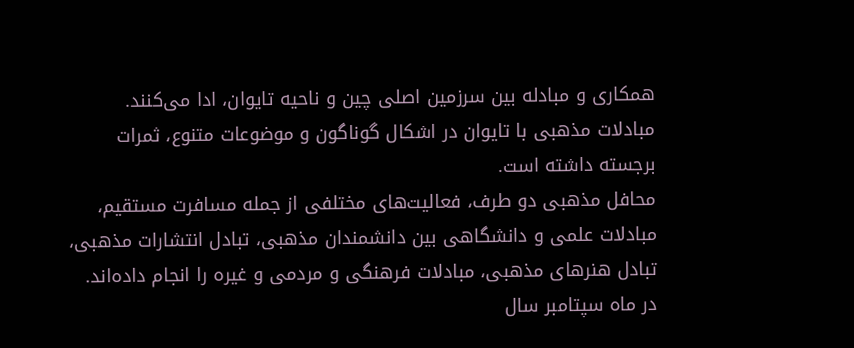همکاری و مبادله بین سرزمین اصلی چین و ناحیه تایوان، ادا می‌کنند.
مبادلات مذهبی با تایوان در اشکال گوناگون و موضوعات متنوع، ثمرات برجسته داشته است.
محافل مذهبی دو طرف، فعالیت‌های مختلفی از جمله مسافرت مستقیم، مبادلات علمی و دانشگاهی بین دانشمندان مذهبی، تبادل انتشارات مذهبی، تبادل هنرهای مذهبی، مبادلات فرهنگی و مردمی و غیره را انجام داده‌اند.
در ماه سپتامبر سال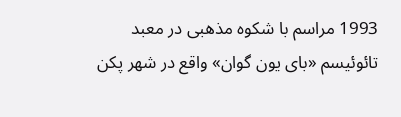1993 مراسم با شکوه مذهبی در معبد تائوئیسم «بای یون گوان» واقع در شهر پکن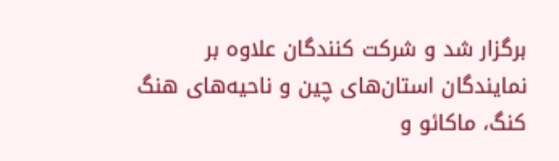برگزار شد و شرکت کنندگان علاوه بر نمایندگان استان‌های چین و ناحیه‌های هنگ کنگ، ماکائو و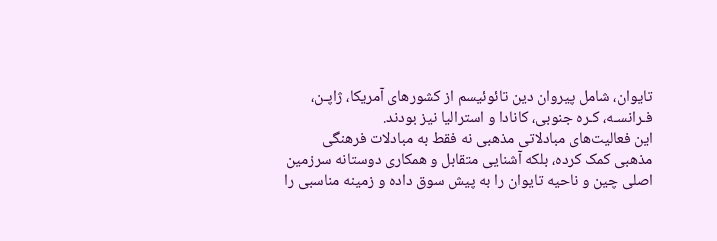تایوان، شامل پیروان دین تائوئیسم از کشورهای آمریکا، ژاپـن، فـرانسـه، کـره جنوبی، کانادا و استرالیا نیز بودند.
این فعالیت‌های مبادلاتی مذهبی نه فقط به مبادلات فرهنگی مذهبی کمک کرده، بلکه آشنایی متقابل و همکاری دوستانه سرزمین اصلی چین و ناحیه تایوان را به پیش سوق داده و زمینه مناسبی را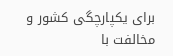برای یکپارچگی کشور و مخالفت با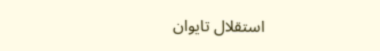استقلال تایوان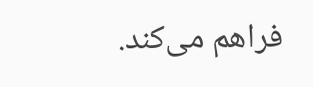فراهم می‌کند.